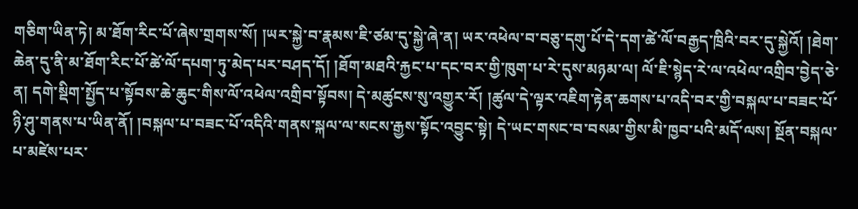གཅིག་ཡིན་ཏེ། མ་ཐོག་རིང་པོ་ཞེས་གྲགས་སོ། །ཡར་སྐྱེ་བ་རྣམས་ཇི་ཙམ་དུ་སྐྱེ་ཞེ་ན། ཡར་འཕེལ་བ་བཅུ་དགུ་པོ་དེ་དག་ཚེ་ལོ་བརྒྱད་ཁྲིའི་བར་དུ་སྐྱེའོ། །ཐེག་ཆེན་དུ་ནི་མ་ཐོག་རིང་པོ་ཚེ་ལོ་དཔག་ཏུ་མེད་པར་བཤད་དོ། །ཐོག་མཐའི་རྐྱང་པ་དང་བར་གྱི་ཁུག་པ་རེ་དུས་མཉམ་ལ། ལོ་ཇི་སྙེད་རེ་ལ་འཕེལ་འགྲིབ་བྱེད་ཅེ་ན། དགེ་སྡིག་སྤྱོད་པ་སྟོབས་ཆེ་ཆུང་གིས་ལོ་འཕེལ་འགྲིབ་སྟོབས། དེ་མཚུངས་སུ་འགྱུར་རོ། །ཚུལ་དེ་ལྟར་འཇིག་རྟེན་ཆགས་པ་འདི་བར་གྱི་བསྐལ་པ་བཟང་པོ་ཉི་ཤུ་གནས་པ་ཡིན་ནོ། །བསྐལ་པ་བཟང་པོ་འདིའི་གནས་སྐལ་ལ་སངས་རྒྱས་སྟོང་འབྱུང་སྟེ། དེ་ཡང་གསང་བ་བསམ་གྱིས་མི་ཁྱབ་པའི་མདོ་ལས། སྔོན་བསྐལ་པ་མཛེས་པར་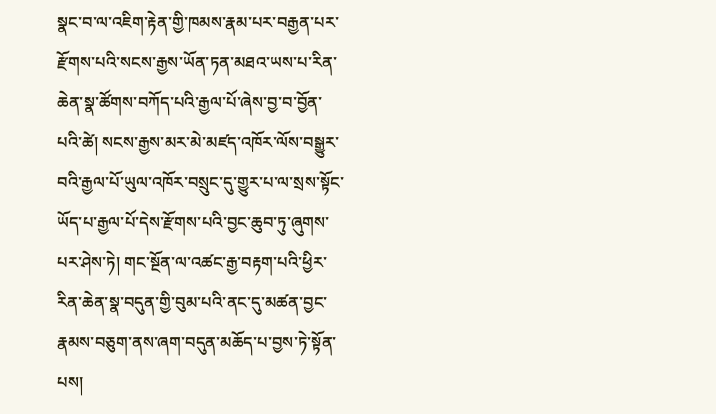སྣང་བ་ལ་འཇིག་རྟེན་གྱི་ཁམས་རྣམ་པར་བརྒྱན་པར་རྫོགས་པའི་སངས་རྒྱས་ཡོན་ཏན་མཐའ་ཡས་པ་རིན་ཆེན་སྣ་ཚོགས་བཀོད་པའི་རྒྱལ་པོ་ཞེས་བྱ་བ་བྱོན་པའི་ཚེ། སངས་རྒྱས་མར་མེ་མཛད་འཁོར་ལོས་བསྒྱུར་བའི་རྒྱལ་པོ་ཡུལ་འཁོར་བསྲུང་དུ་གྱུར་པ་ལ་སྲས་སྟོང་ཡོད་པ་རྒྱལ་པོ་དེས་རྫོགས་པའི་བྱང་ཆུབ་ཏུ་ཞུགས་པར་ཤེས་ཏེ། གང་སྔོན་ལ་འཚང་རྒྱ་བརྟག་པའི་ཕྱིར་རིན་ཆེན་སྣ་བདུན་གྱི་བུམ་པའི་ནང་དུ་མཚན་བྱང་རྣམས་བཅུག་ནས་ཞག་བདུན་མཆོད་པ་བྱས་ཏེ་སྟོན་པས།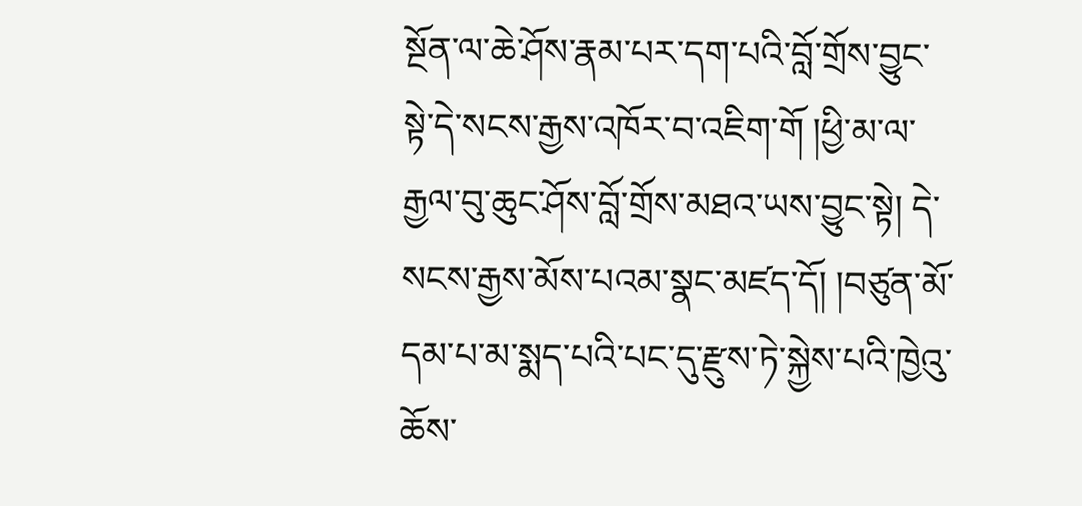སྔོན་ལ་ཆེ་ཤོས་རྣམ་པར་དག་པའི་བློ་གྲོས་བྱུང་སྟེ་དེ་སངས་རྒྱས་འཁོར་བ་འཇིག་གོ །ཕྱི་མ་ལ་རྒྱལ་བུ་ཆུང་ཤོས་བློ་གྲོས་མཐའ་ཡས་བྱུང་སྟེ། དེ་སངས་རྒྱས་མོས་པའམ་སྣང་མཛད་དོ། །བཙུན་མོ་དམ་པ་མ་སྨད་པའི་པང་དུ་རྫུས་ཏེ་སྐྱེས་པའི་ཁྱེའུ་ཆོས་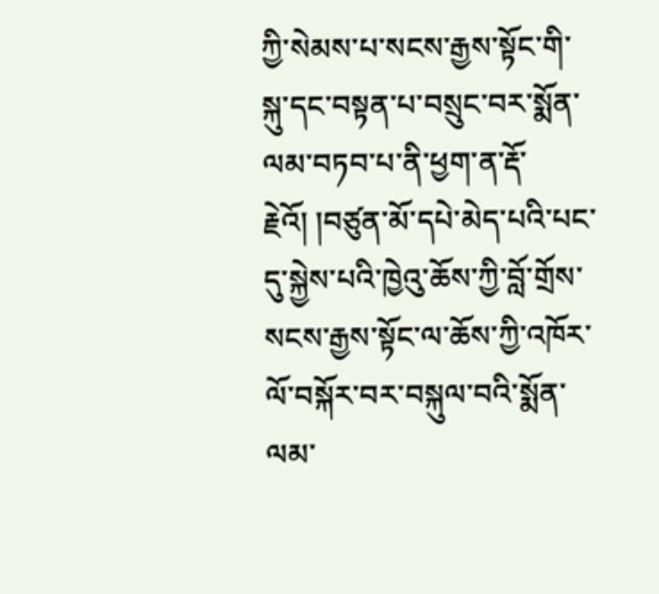ཀྱི་སེམས་པ་སངས་རྒྱས་སྟོང་གི་སྐུ་དང་བསྟན་པ་བསྲུང་བར་སྨོན་ལམ་བཏབ་པ་ནི་ཕྱག་ན་རྡོ་རྗེའོ། །བཙུན་མོ་དཔེ་མེད་པའི་པང་དུ་སྐྱེས་པའི་ཁྱེའུ་ཆོས་ཀྱི་བློ་གྲོས་སངས་རྒྱས་སྟོང་ལ་ཆོས་ཀྱི་འཁོར་ལོ་བསྐོར་བར་བསྐུལ་བའི་སྨོན་ལམ་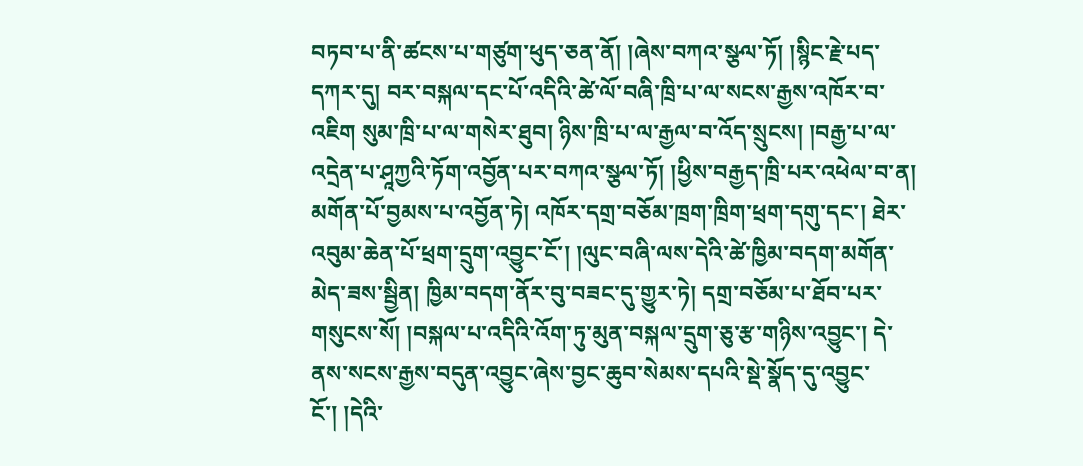བཏབ་པ་ནི་ཚངས་པ་གཙུག་ཕུད་ཅན་ནོ། །ཞེས་བཀའ་སྩལ་ཏོ། །སྙིང་རྗེ་པད་དཀར་དུ། བར་བསྐལ་དང་པོ་འདིའི་ཚེ་ལོ་བཞི་ཁྲི་པ་ལ་སངས་རྒྱས་འཁོར་བ་འཇིག སུམ་ཁྲི་པ་ལ་གསེར་ཐུབ། ཉིས་ཁྲི་པ་ལ་རྒྱལ་བ་འོད་སྲུངས། །བརྒྱ་པ་ལ་འདྲེན་པ་ཤཱཀྱའི་ཏོག་འབྱོན་པར་བཀའ་སྩལ་ཏོ། །ཕྱིས་བརྒྱད་ཁྲི་པར་འཕེལ་བ་ན། མགོན་པོ་བྱམས་པ་འབྱོན་ཏེ། འཁོར་དགྲ་བཅོམ་ཁྲག་ཁྲིག་ཕྲག་དགུ་དང་། ཐེར་འབུམ་ཆེན་པོ་ཕྲག་དྲུག་འབྱུང་ངོ་། །ལུང་བཞི་ལས་དེའི་ཚེ་ཁྱིམ་བདག་མགོན་མེད་ཟས་སྦྱིན། ཁྱིམ་བདག་ནོར་བུ་བཟང་དུ་གྱུར་ཏེ། དགྲ་བཅོམ་པ་ཐོབ་པར་གསུངས་སོ། །བསྐལ་པ་འདིའི་འོག་ཏུ་མུན་བསྐལ་དྲུག་ཅུ་རྩ་གཉིས་འབྱུང་། དེ་ནས་སངས་རྒྱས་བདུན་འབྱུང་ཞེས་བྱང་ཆུབ་སེམས་དཔའི་སྡེ་སྣོད་དུ་འབྱུང་ངོ་། །དེའི་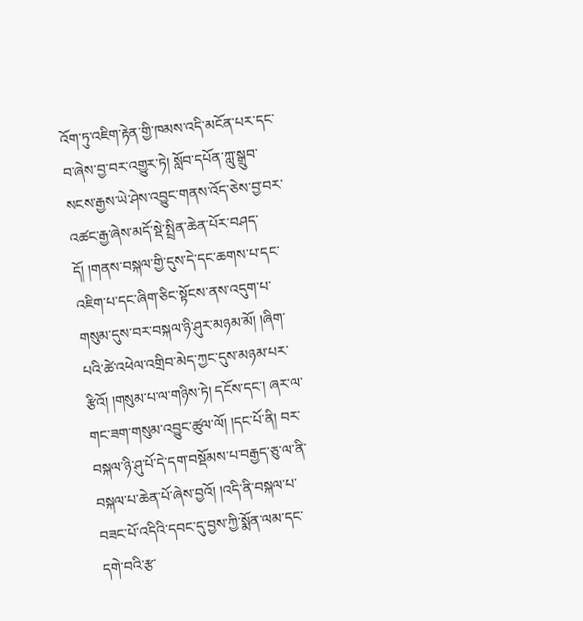འོག་ཏུ་འཇིག་རྟེན་གྱི་ཁམས་འདི་མངོན་པར་དང་བ་ཞེས་བྱ་བར་འགྱུར་ཏེ། སློབ་དཔོན་ཀླུ་སྒྲུབ་སངས་རྒྱས་ཡེ་ཤེས་འབྱུང་གནས་འོད་ཅེས་བྱ་བར་འཚང་རྒྱ་ཞེས་མདོ་སྡེ་སྤྲིན་ཆེན་པོར་བཤད་དོ། །གནས་བསྐལ་གྱི་དུས་དེ་དང་ཆགས་པ་དང་འཇིག་པ་དང་ཞིག་ཅིང་སྟོངས་ནས་འདུག་པ་གསུམ་དུས་བར་བསྐལ་ཉི་ཤུར་མཉམ་མོ། །ཞིག་པའི་ཚེ་འཕེལ་འགྲིབ་མེད་ཀྱང་དུས་མཉམ་པར་རྩིའོ། །གསུམ་པ་ལ་གཉིས་ཏེ། དངོས་དང་། ཞར་ལ་གང་ཟག་གསུམ་འབྱུང་ཚུལ་ལོ། །དང་པོ་ནི། བར་བསྐལ་ཉི་ཤུ་པོ་དེ་དག་བསྡོམས་པ་བརྒྱད་ཅུ་ལ་ནི་བསྐལ་པ་ཆེན་པོ་ཞེས་བྱའོ། །འདི་ནི་བསྐལ་པ་བཟང་པོ་འདིའི་དབང་དུ་བྱས་ཀྱི་སྨོན་ལམ་དང་དགེ་བའི་རྩ་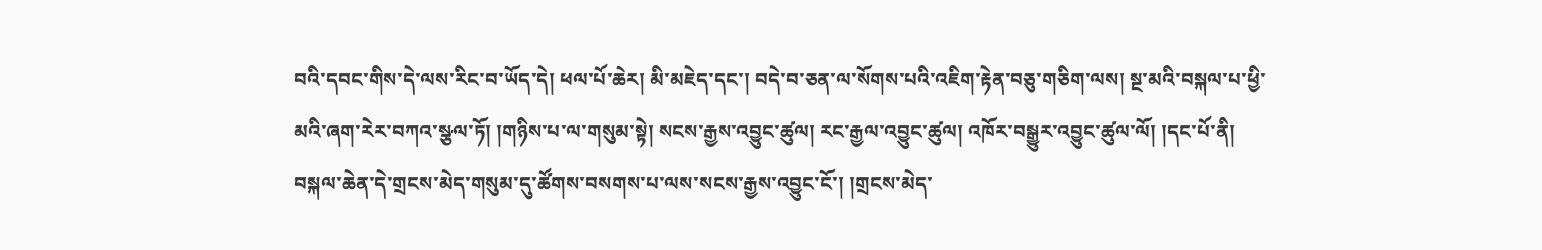བའི་དབང་གིས་དེ་ལས་རིང་བ་ཡོད་དེ། ཕལ་པོ་ཆེར། མི་མཇེད་དང་། བདེ་བ་ཅན་ལ་སོགས་པའི་འཇིག་རྟེན་བཅུ་གཅིག་ལས། སྔ་མའི་བསྐལ་པ་ཕྱི་མའི་ཞག་རེར་བཀའ་སྩལ་ཏོ། །གཉིས་པ་ལ་གསུམ་སྟེ། སངས་རྒྱས་འབྱུང་ཚུལ། རང་རྒྱལ་འབྱུང་ཚུལ། འཁོར་བསྒྱུར་འབྱུང་ཚུལ་ལོ། །དང་པོ་ནི། བསྐལ་ཆེན་དེ་གྲངས་མེད་གསུམ་དུ་ཚོགས་བསགས་པ་ལས་སངས་རྒྱས་འབྱུང་ངོ་། །གྲངས་མེད་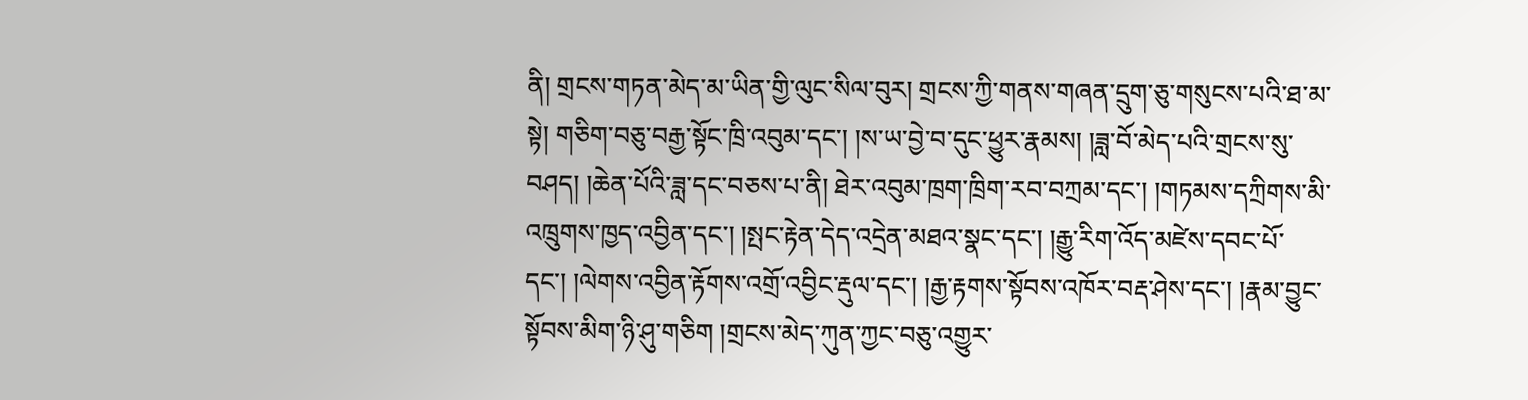ནི། གྲངས་གཏན་མེད་མ་ཡིན་གྱི་ལུང་སིལ་བུར། གྲངས་ཀྱི་གནས་གཞན་དྲུག་ཅུ་གསུངས་པའི་ཐ་མ་སྟེ། གཅིག་བཅུ་བརྒྱ་སྟོང་ཁྲི་འབུམ་དང་། །ས་ཡ་བྱེ་བ་དུང་ཕྱུར་རྣམས། །ཟླ་བོ་མེད་པའི་གྲངས་སུ་བཤད། །ཆེན་པོའི་ཟླ་དང་བཅས་པ་ནི། ཐེར་འབུམ་ཁྲག་ཁྲིག་རབ་བཀྲམ་དང་། །གཏམས་དཀྲིགས་མི་འཁྲུགས་ཁྱད་འབྱིན་དང་། །སྤང་རྟེན་དེད་འདྲེན་མཐའ་སྣང་དང་། །རྒྱུ་རིག་འོད་མཛེས་དབང་པོ་དང་། །ལེགས་འབྱིན་རྟོགས་འགྲོ་འབྱིང་རྡུལ་དང་། །རྒྱ་རྟགས་སྟོབས་འཁོར་བརྡ་ཤེས་དང་། །རྣམ་བྱུང་སྟོབས་མིག་ཉི་ཤུ་གཅིག །གྲངས་མེད་ཀུན་ཀྱང་བཅུ་འགྱུར་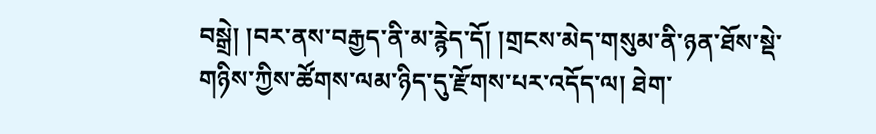བསྒྲེ། །བར་ནས་བརྒྱད་ནི་མ་རྙེད་དོ། །གྲངས་མེད་གསུམ་ནི་ཉན་ཐོས་སྡེ་གཉིས་ཀྱིས་ཚོགས་ལམ་ཉིད་དུ་རྫོགས་པར་འདོད་ལ། ཐེག་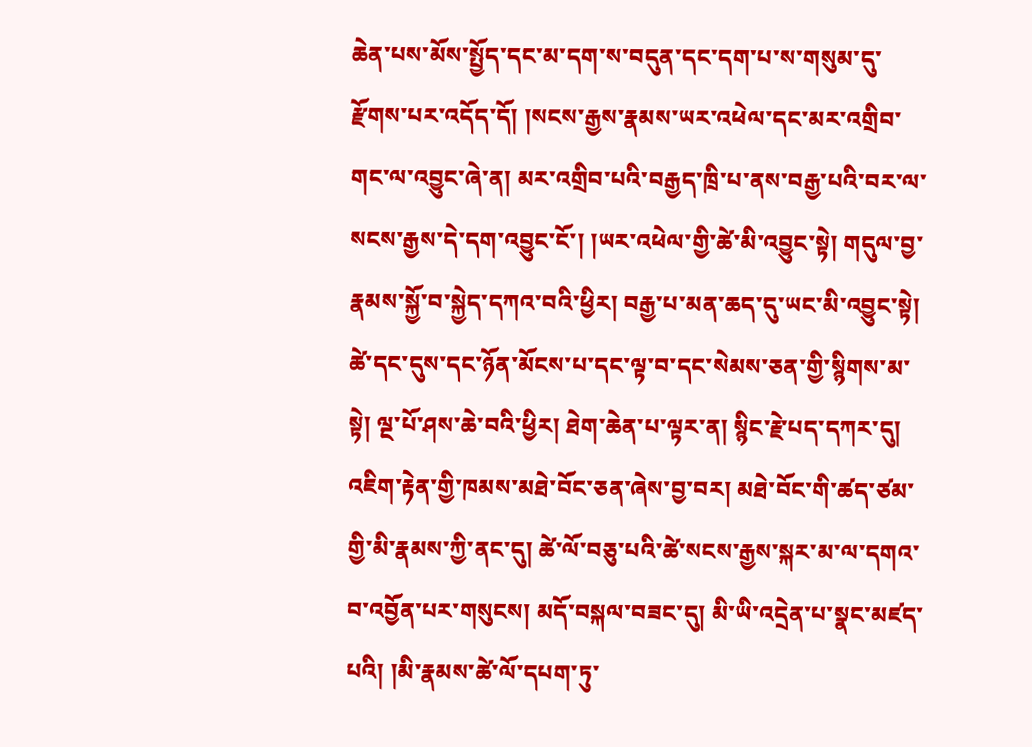ཆེན་པས་མོས་སྤྱོད་དང་མ་དག་ས་བདུན་དང་དག་པ་ས་གསུམ་དུ་རྫོགས་པར་འདོད་དོ། །སངས་རྒྱས་རྣམས་ཡར་འཕེལ་དང་མར་འགྲིབ་གང་ལ་འབྱུང་ཞེ་ན། མར་འགྲིབ་པའི་བརྒྱད་ཁྲི་པ་ནས་བརྒྱ་པའི་བར་ལ་སངས་རྒྱས་དེ་དག་འབྱུང་ངོ་། །ཡར་འཕེལ་གྱི་ཚེ་མི་འབྱུང་སྟེ། གདུལ་བྱ་རྣམས་སྐྱོ་བ་སྐྱེད་དཀའ་བའི་ཕྱིར། བརྒྱ་པ་མན་ཆད་དུ་ཡང་མི་འབྱུང་སྟེ། ཚེ་དང་དུས་དང་ཉོན་མོངས་པ་དང་ལྟ་བ་དང་སེམས་ཅན་གྱི་སྙིགས་མ་སྟེ། ལྔ་པོ་ཤས་ཆེ་བའི་ཕྱིར། ཐེག་ཆེན་པ་ལྟར་ན། སྙིང་རྗེ་པད་དཀར་དུ། འཇིག་རྟེན་གྱི་ཁམས་མཐེ་བོང་ཅན་ཞེས་བྱ་བར། མཐེ་བོང་གི་ཚད་ཙམ་གྱི་མི་རྣམས་ཀྱི་ནང་དུ། ཚེ་ལོ་བཅུ་པའི་ཚེ་སངས་རྒྱས་སྐར་མ་ལ་དགའ་བ་འབྱོན་པར་གསུངས། མདོ་བསྐལ་བཟང་དུ། མི་ཡི་འདྲེན་པ་སྣང་མཛད་པའི། །མི་རྣམས་ཚེ་ལོ་དཔག་ཏུ་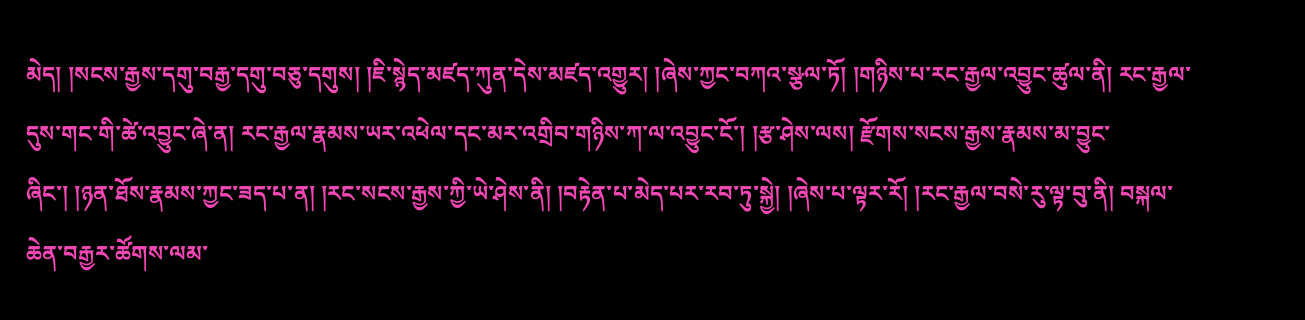མེད། །སངས་རྒྱས་དགུ་བརྒྱ་དགུ་བཅུ་དགུས། །ཇི་སྙེད་མཛད་ཀུན་དེས་མཛད་འགྱུར། །ཞེས་ཀྱང་བཀའ་སྩལ་ཏོ། །གཉིས་པ་རང་རྒྱལ་འབྱུང་ཚུལ་ནི། རང་རྒྱལ་དུས་གང་གི་ཚེ་འབྱུང་ཞེ་ན། རང་རྒྱལ་རྣམས་ཡར་འཕེལ་དང་མར་འགྲིབ་གཉིས་ཀ་ལ་འབྱུང་ངོ་། །རྩ་ཤེས་ལས། རྫོགས་སངས་རྒྱས་རྣམས་མ་བྱུང་ཞིང་། །ཉན་ཐོས་རྣམས་ཀྱང་ཟད་པ་ན། །རང་སངས་རྒྱས་ཀྱི་ཡེ་ཤེས་ནི། །བརྟེན་པ་མེད་པར་རབ་ཏུ་སྐྱེ། །ཞེས་པ་ལྟར་རོ། །རང་རྒྱལ་བསེ་རུ་ལྟ་བུ་ནི། བསྐལ་ཆེན་བརྒྱར་ཚོགས་ལམ་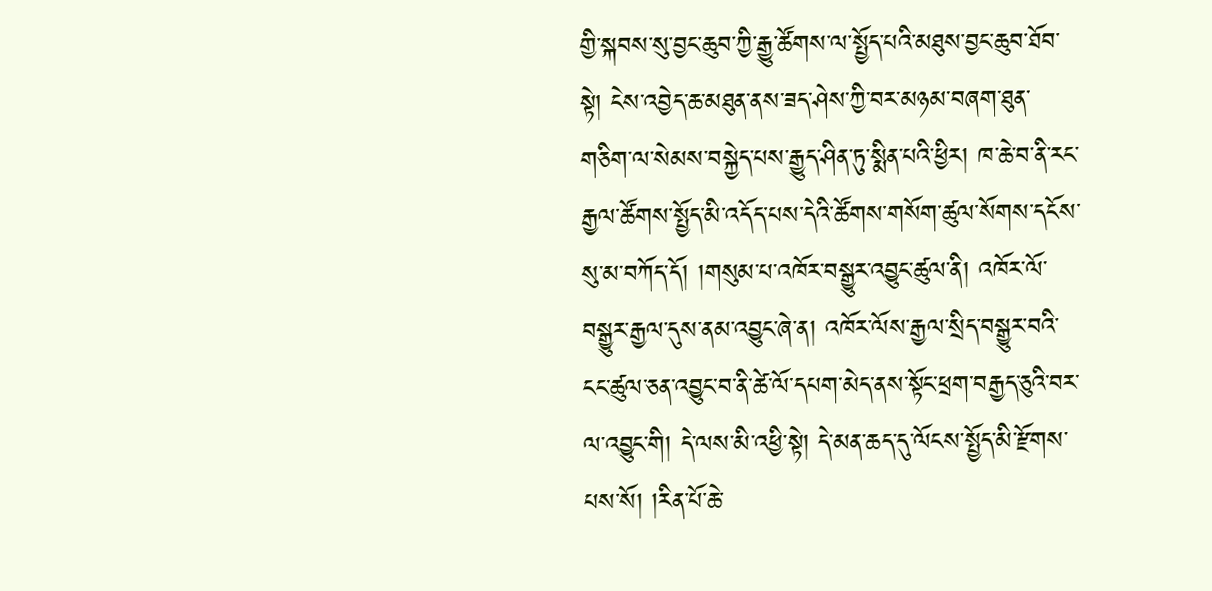གྱི་སྐབས་སུ་བྱང་ཆུབ་ཀྱི་རྒྱུ་ཚོགས་ལ་སྤྱོད་པའི་མཐུས་བྱང་ཆུབ་ཐོབ་སྟེ། ངེས་འབྱེད་ཆ་མཐུན་ནས་ཟད་ཤེས་ཀྱི་བར་མཉམ་བཞག་ཐུན་གཅིག་ལ་སེམས་བསྐྱེད་པས་རྒྱུད་ཤིན་ཏུ་སྨིན་པའི་ཕྱིར། ཁ་ཆེ་བ་ནི་རང་རྒྱལ་ཚོགས་སྤྱོད་མི་འདོད་པས་དེའི་ཚོགས་གསོག་ཚུལ་སོགས་དངོས་སུ་མ་བཀོད་དོ། །གསུམ་པ་འཁོར་བསྒྱུར་འབྱུང་ཚུལ་ནི། འཁོར་ལོ་བསྒྱུར་རྒྱལ་དུས་ནམ་འབྱུང་ཞེ་ན། འཁོར་ལོས་རྒྱལ་སྲིད་བསྒྱུར་བའི་ངང་ཚུལ་ཅན་འབྱུང་བ་ནི་ཚེ་ལོ་དཔག་མེད་ནས་སྟོང་ཕྲག་བརྒྱད་ཅུའི་བར་ལ་འབྱུང་གི། དེ་ལས་མི་འཕྱི་སྟེ། དེ་མན་ཆད་དུ་ལོངས་སྤྱོད་མི་རྫོགས་པས་སོ། །རིན་པོ་ཆེ་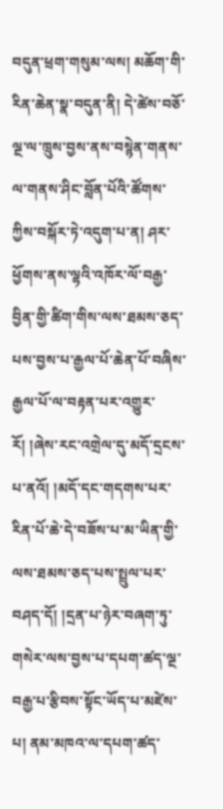བདུན་ཕྲག་གསུམ་ལས། མཆོག་གི་རིན་ཆེན་སྣ་བདུན་ནི། དེ་ཚེས་བཅོ་ལྔ་ལ་ཁྲུས་བྱས་ནས་བསྙེན་གནས་ལ་གནས་ཤིང་བློན་པོའི་ཚོགས་ཀྱིས་བསྐོར་ཏེ་འདུག་པ་ན། ཤར་ཕྱོགས་ནས་ལྷའི་འཁོར་ལོ་བརྒྱ་བྱིན་གྱི་ཚིག་གིས་ལས་ཐམས་ཅད་པས་བྱས་པ་རྒྱལ་པོ་ཆེན་པོ་བཞིས་རྒྱལ་པོ་ལ་བརྟན་པར་འགྱུར་རོ། །ཞེས་རང་འགྲེལ་དུ་མདོ་དྲངས་པ་ནའོ། །མདོ་དང་གདགས་པར་རིན་པོ་ཆེ་དེ་བཟོས་པ་མ་ཡིན་གྱི་ལས་ཐམས་ཅད་པས་སྤྲུལ་པར་བཤད་དོ། །དྲན་པ་ཉེར་བཞག་ཏུ་གསེར་ལས་བྱས་པ་དཔག་ཚད་ལྔ་བརྒྱ་པ་རྩིབས་སྟོང་ཡོད་པ་མཛེས་པ། ནམ་མཁའ་ལ་དཔག་ཚད་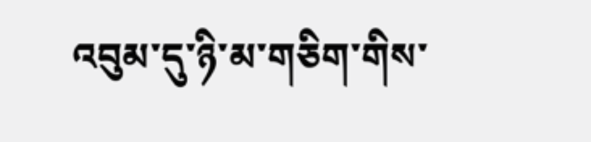འབུམ་དུ་ཉི་མ་གཅིག་གིས་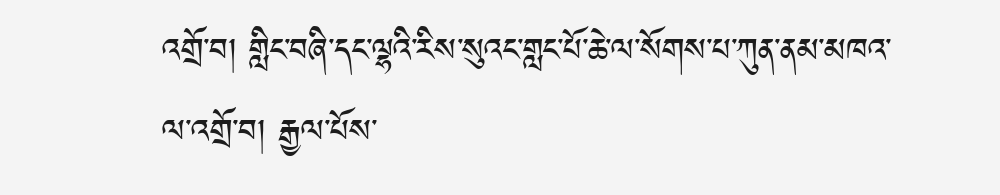འགྲོ་བ། གླིང་བཞི་དང་ལྷའི་རིས་སུའང་གླང་པོ་ཆེ་ལ་སོགས་པ་ཀུན་ནམ་མཁའ་ལ་འགྲོ་བ། རྒྱལ་པོས་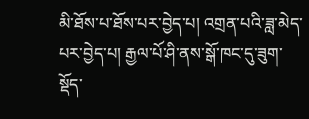མི་ཐོས་པ་ཐོས་པར་བྱེད་པ། འགྲན་པའི་ཟླ་མེད་པར་བྱེད་པ། རྒྱལ་པོ་ཤི་ནས་སྒོ་ཁང་དུ་ཟུག་སྡོད་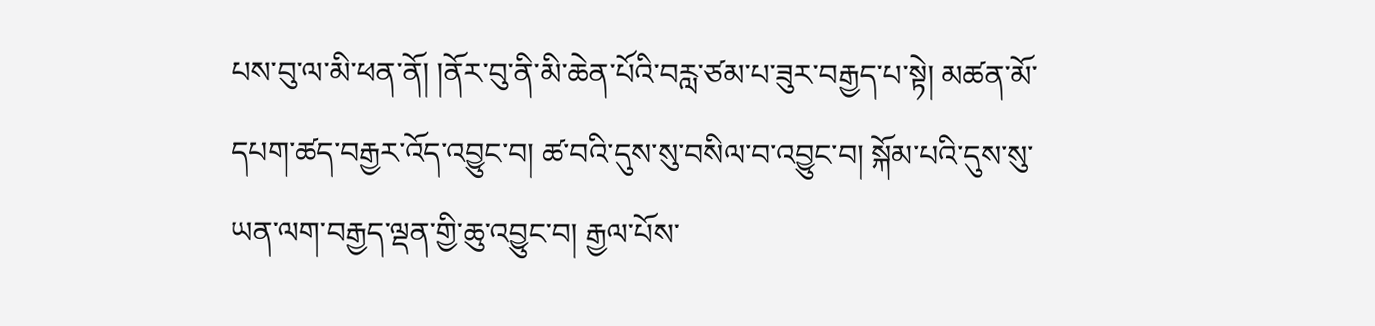པས་བུ་ལ་མི་ཕན་ནོ། །ནོར་བུ་ནི་མི་ཆེན་པོའི་བརླ་ཙམ་པ་ཟུར་བརྒྱད་པ་སྟེ། མཚན་མོ་དཔག་ཚད་བརྒྱར་འོད་འབྱུང་བ། ཚ་བའི་དུས་སུ་བསིལ་བ་འབྱུང་བ། སྐོམ་པའི་དུས་སུ་ཡན་ལག་བརྒྱད་ལྡན་གྱི་ཆུ་འབྱུང་བ། རྒྱལ་པོས་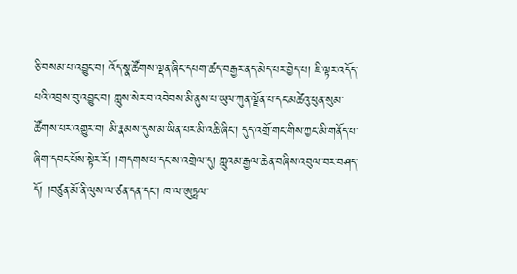ཅི་བསམ་པ་འབྱུང་བ། འོད་སྣ་ཚོགས་ལྡན་ཞིང་དཔག་ཚད་བརྒྱར་ནད་མེད་པར་བྱེད་པ། ཇི་ལྟར་འདོད་པའི་འབྲས་བུ་འབྱུང་བ། ཀླུས་སེར་བ་འབེབས་མི་ནུས་པ་ཡུལ་ཀུན་ལྗོན་པ་དང་མཚེའུ་ཕུན་སུམ་ཚོགས་པར་འགྱུར་བ། མི་རྣམས་དུས་མ་ཡིན་པར་མི་འཆི་ཞིང་། དུད་འགྲོ་གང་གིས་ཀྱང་མི་གནོད་པ་ཞིག་དབང་པོས་སྟེར་རོ། །གདགས་པ་དང་ས་འགྲེལ་དུ། ཀླུའམ་རྒྱལ་ཆེན་བཞིས་འབུལ་བར་བཤད་དོ། །བཙུན་མོ་ནི་ལུས་ལ་ཙན་དན་དང་། ཁ་ལ་ཨུཏྤལ་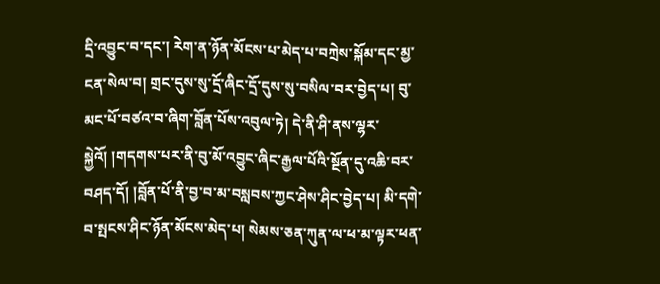དྲི་འབྱུང་བ་དང་། རེག་ན་ཉོན་མོངས་པ་མེད་པ་བཀྲེས་སྐོམ་དང་མྱ་ངན་སེལ་བ། གྲང་དུས་སུ་དྲོ་ཞིང་དྲོ་དུས་སུ་བསིལ་བར་བྱེད་པ། བུ་མང་པོ་བཙའ་བ་ཞིག་བློན་པོས་འབུལ་ཏེ། དེ་ནི་ཤི་ནས་ལྷར་སྐྱེའོ། །གདགས་པར་ནི་བུ་མོ་འབྱུང་ཞིང་རྒྱལ་པོའི་སྔོན་དུ་འཆི་བར་བཤད་དོ། །བློན་པོ་ནི་བྱ་བ་མ་བསླབས་ཀྱང་ཤེས་ཤིང་བྱེད་པ། མི་དགེ་བ་སྤངས་ཤིང་ཉོན་མོངས་མེད་པ། སེམས་ཅན་ཀུན་ལ་ཕ་མ་ལྟར་ཕན་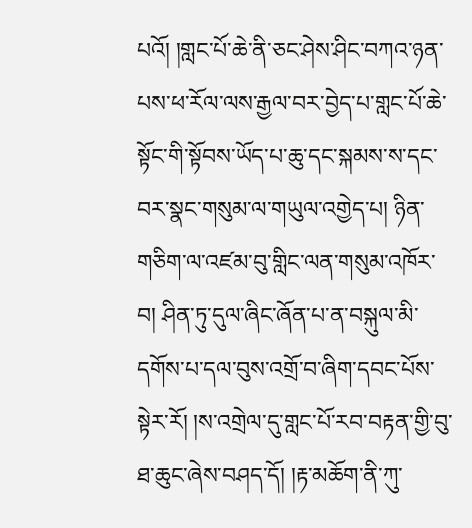པའོ། །གླང་པོ་ཆེ་ནི་ཅང་ཤེས་ཤིང་བཀའ་ཉན་པས་ཕ་རོལ་ལས་རྒྱལ་བར་བྱེད་པ་གླང་པོ་ཆེ་སྟོང་གི་སྟོབས་ཡོད་པ་ཆུ་དང་སྐམས་ས་དང་བར་སྣང་གསུམ་ལ་གཡུལ་འགྱེད་པ། ཉིན་གཅིག་ལ་འཛམ་བུ་གླིང་ལན་གསུམ་འཁོར་བ། ཤིན་ཏུ་དུལ་ཞིང་ཞོན་པ་ན་བསྐུལ་མི་དགོས་པ་དལ་བུས་འགྲོ་བ་ཞིག་དབང་པོས་སྟེར་རོ། །ས་འགྲེལ་དུ་གླང་པོ་རབ་བརྟན་གྱི་བུ་ཐ་ཆུང་ཞེས་བཤད་དོ། །རྟ་མཆོག་ནི་ཀུ་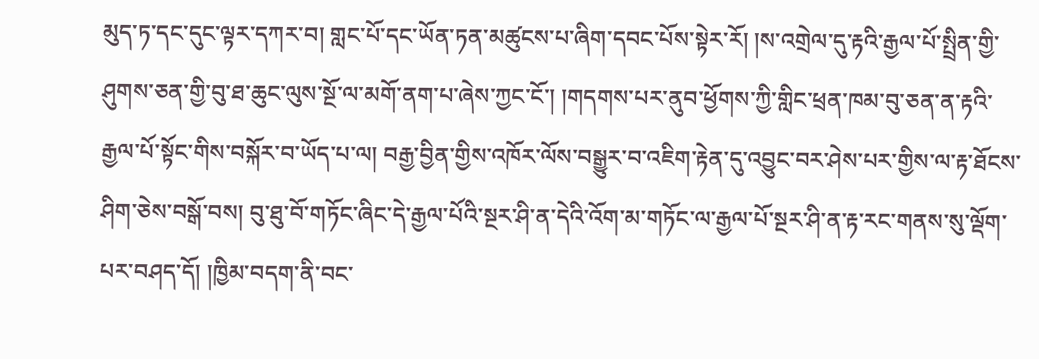མུད་ཏ་དང་དུང་ལྟར་དཀར་བ། གླང་པོ་དང་ཡོན་ཏན་མཚུངས་པ་ཞིག་དབང་པོས་སྟེར་རོ། །ས་འགྲེལ་དུ་རྟའི་རྒྱལ་པོ་སྤྲིན་གྱི་ཤུགས་ཅན་གྱི་བུ་ཐ་ཆུང་ལུས་སྔོ་ལ་མགོ་ནག་པ་ཞེས་ཀྱང་ངོ་། །གདགས་པར་ནུབ་ཕྱོགས་ཀྱི་གླིང་ཕྲན་ཁམ་བུ་ཅན་ན་རྟའི་རྒྱལ་པོ་སྟོང་གིས་བསྐོར་བ་ཡོད་པ་ལ། བརྒྱ་བྱིན་གྱིས་འཁོར་ལོས་བསྒྱུར་བ་འཇིག་རྟེན་དུ་འབྱུང་བར་ཤེས་པར་གྱིས་ལ་རྟ་ཐོངས་ཤིག་ཅེས་བསྒོ་བས། བུ་ཐུ་བོ་གཏོང་ཞིང་དེ་རྒྱལ་པོའི་སྔར་ཤི་ན་དེའི་འོག་མ་གཏོང་ལ་རྒྱལ་པོ་སྔར་ཤི་ན་རྟ་རང་གནས་སུ་ལྡོག་པར་བཤད་དོ། །ཁྱིམ་བདག་ནི་བང་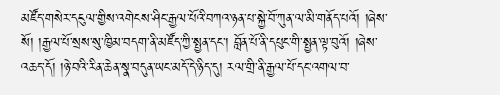མཛོད་གསེར་དངུལ་གྱིས་འགེངས་ཤིང་རྒྱལ་པོའི་བཀའ་ཉན་པ་སྐྱེ་བོ་ཀུན་ལ་མི་གནོད་པའོ། །ཞེས་སོ། །རྒྱལ་པོ་སྲས་སུ་ཁྱིམ་བདག་ནི་མཛོད་ཀྱི་སྤྱན་དང་། བློན་པོ་ནི་དཔུང་གི་སྤྱན་ལྟ་བུའོ། །ཞེས་འཆད་དོ། །ཉེ་བའི་རིན་ཆེན་སྣ་བདུན་ཡང་མདོ་དེ་ཉིད་དུ། རལ་གྲི་ནི་རྒྱལ་པོ་དང་འགལ་བ་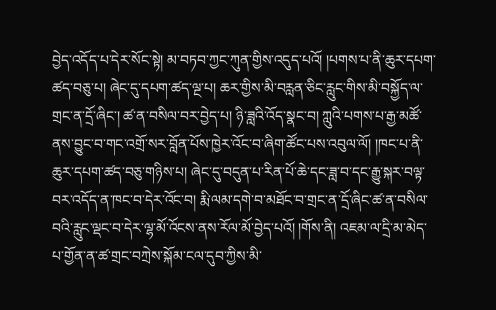བྱེད་འདོད་པ་དེར་སོང་སྟེ། མ་བཏབ་ཀྱང་ཀུན་གྱིས་འདུད་པའོ། །པགས་པ་ནི་ཆུར་དཔག་ཚད་བཅུ་པ། ཞེང་དུ་དཔག་ཚད་ལྔ་པ། ཆར་གྱིས་མི་བརླན་ཅིང་རླུང་གིས་མི་བསྐྱོད་ལ་གྲང་ན་དྲོ་ཞིང་། ཚ་ན་བསིལ་བར་བྱེད་པ། ཉི་ཟླའི་འོད་སྣང་བ། ཀླུའི་པགས་པ་རྒྱ་མཚོ་ནས་བྱུང་བ་གང་འགྲོ་སར་བློན་པོས་ཁྱེར་འོང་བ་ཞིག་ཚོང་པས་འབུལ་ལོ། །ཁང་པ་ནི་ཆུར་དཔག་ཚད་བཅུ་གཉིས་པ། ཞེང་དུ་བདུན་པ་རིན་པོ་ཆེ་དང་ཟླ་བ་དང་རྒྱུ་སྐར་བལྟ་བར་འདོད་ན་ཁང་བ་དེར་འོང་བ། རྨི་ལམ་དགེ་བ་མཐོང་བ་གྲང་ན་དྲོ་ཞིང་ཚ་ན་བསིལ་བའི་རླུང་ལྡང་བ་དེར་ལྷ་མོ་འོངས་ནས་རོལ་མོ་བྱེད་པའོ། །གོས་ནི། འཇམ་ལ་དྲི་མ་མེད་པ་གྱོན་ན་ཚ་གྲང་བཀྲེས་སྐོམ་ངལ་དུབ་ཀྱིས་མི་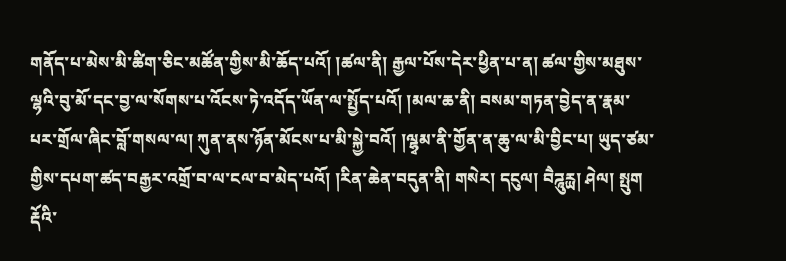གནོད་པ་མེས་མི་ཚིག་ཅིང་མཚོན་གྱིས་མི་ཆོད་པའོ། །ཚལ་ནི། རྒྱལ་པོས་དེར་ཕྱིན་པ་ན། ཚལ་གྱིས་མཐུས་ལྷའི་བུ་མོ་དང་བྱ་ལ་སོགས་པ་འོངས་ཏེ་འདོད་ཡོན་ལ་སྤྱོད་པའོ། །མལ་ཆ་ནི། བསམ་གཏན་བྱེད་ན་རྣམ་པར་གྲོལ་ཞིང་བློ་གསལ་ལ། ཀུན་ནས་ཉོན་མོངས་པ་མི་སྐྱེ་བའོ། །ལྷྭམ་ནི་གྱོན་ན་ཆུ་ལ་མི་བྱིང་པ། ཡུད་ཙམ་གྱིས་དཔག་ཚད་བརྒྱར་འགྲོ་བ་ལ་ངལ་བ་མེད་པའོ། །རིན་ཆེན་བདུན་ནི། གསེར། དངུལ། བཻཌཱུརྻ། ཤེལ། སྤུག རྡོའི་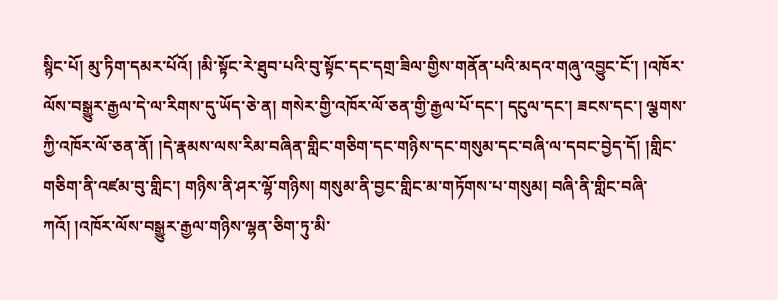སྙིང་པོ། མུ་ཏིག་དམར་པོའོ། །མི་སྟོང་རེ་ཐུབ་པའི་བུ་སྟོང་དང་དགྲ་ཟིལ་གྱིས་གནོན་པའི་མདའ་གཞུ་འབྱུང་ངོ་། །འཁོར་ལོས་བསྒྱུར་རྒྱལ་དེ་ལ་རིགས་དུ་ཡོད་ཅེ་ན། གསེར་གྱི་འཁོར་ལོ་ཅན་གྱི་རྒྱལ་པོ་དང་། དངུལ་དང་། ཟངས་དང་། ལྕགས་ཀྱི་འཁོར་ལོ་ཅན་ནོ། །དེ་རྣམས་ལས་རིམ་བཞིན་གླིང་གཅིག་དང་གཉིས་དང་གསུམ་དང་བཞི་ལ་དབང་བྱེད་དོ། །གླིང་གཅིག་ནི་འཛམ་བུ་གླིང་། གཉིས་ནི་ཤར་ལྷོ་གཉིས། གསུམ་ནི་བྱང་གླིང་མ་གཏོགས་པ་གསུམ། བཞི་ནི་གླིང་བཞི་ཀའོ། །འཁོར་ལོས་བསྒྱུར་རྒྱལ་གཉིས་ལྷན་ཅིག་ཏུ་མི་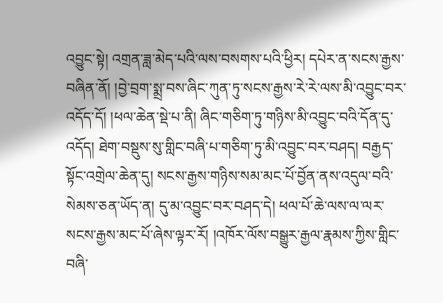འབྱུང་སྟེ། འགྲན་ཟླ་མེད་པའི་ལས་བསགས་པའི་ཕྱིར། དཔེར་ན་སངས་རྒྱས་བཞིན་ནོ། །བྱེ་བྲག་སྨྲ་བས་ཞིང་ཀུན་ཏུ་སངས་རྒྱས་རེ་རེ་ལས་མི་འབྱུང་བར་འདོད་དོ། །ཕལ་ཆེན་སྡེ་པ་ནི། ཞིང་གཅིག་ཏུ་གཉིས་མི་འབྱུང་བའི་དོན་དུ་འདོད། ཐེག་བསྡུས་སུ་གླིང་བཞི་པ་གཅིག་ཏུ་མི་འབྱུང་བར་བཤད། བརྒྱད་སྟོང་འགྲེལ་ཆེན་དུ། སངས་རྒྱས་གཉིས་སམ་མང་པོ་བྱོན་ནས་འདུལ་བའི་སེམས་ཅན་ཡོད་ན། དུ་མ་འབྱུང་བར་བཤད་དེ། ཕལ་པོ་ཆེ་ལས་ལ་ལར་སངས་རྒྱས་མང་པོ་ཞེས་ལྟར་རོ། །འཁོར་ལོས་བསྒྱུར་རྒྱལ་རྣམས་ཀྱིས་གླིང་བཞི་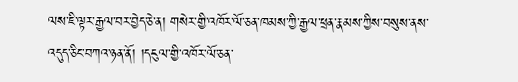ལས་ཇི་ལྟར་རྒྱལ་བར་བྱེད་ཅེ་ན། གསེར་གྱི་འཁོར་ལོ་ཅན་ཁམས་ཀྱི་རྒྱལ་ཕྲན་རྣམས་ཀྱིས་བསུས་ནས་འདུད་ཅིང་བཀའ་ཉན་ནོ། །དངུལ་གྱི་འཁོར་ལོ་ཅན་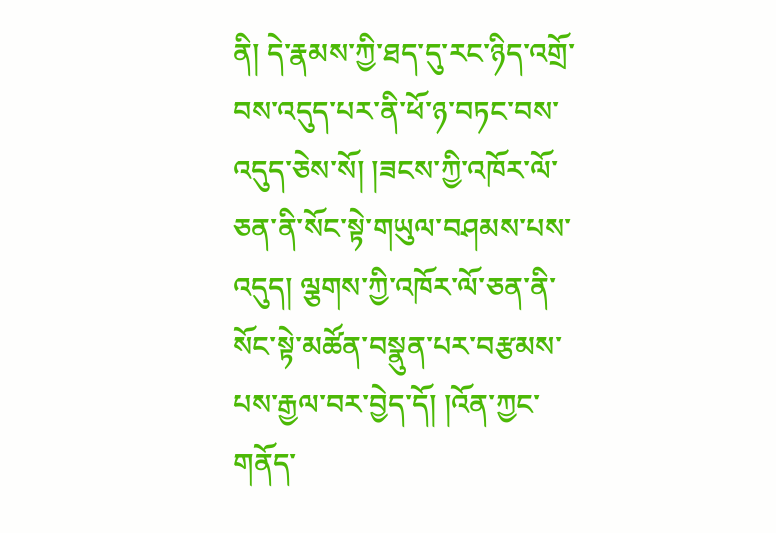ནི། དེ་རྣམས་ཀྱི་ཐད་དུ་རང་ཉིད་འགྲོ་བས་འདུད་པར་ནི་ཕོ་ཉ་བཏང་བས་འདུད་ཅེས་སོ། །ཟངས་ཀྱི་འཁོར་ལོ་ཅན་ནི་སོང་སྟེ་གཡུལ་བཤམས་པས་འདུད། ལྕགས་ཀྱི་འཁོར་ལོ་ཅན་ནི་སོང་སྟེ་མཚོན་བསྣུན་པར་བརྩམས་པས་རྒྱལ་བར་བྱེད་དོ། །འོན་ཀྱང་གནོད་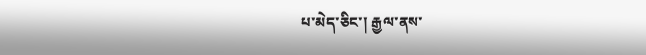པ་མེད་ཅིང་། རྒྱལ་ནས་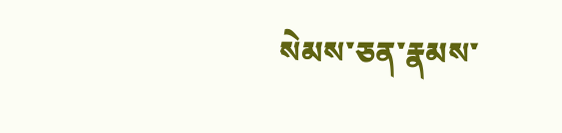སེམས་ཅན་རྣམས་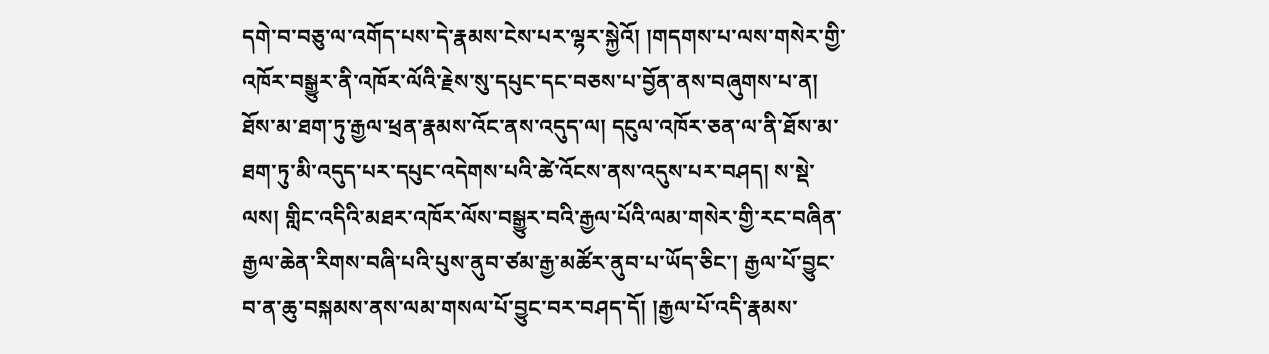དགེ་བ་བཅུ་ལ་འགོད་པས་དེ་རྣམས་ངེས་པར་ལྷར་སྐྱེའོ། །གདགས་པ་ལས་གསེར་གྱི་འཁོར་བསྒྱུར་ནི་འཁོར་ལོའི་རྗེས་སུ་དཔུང་དང་བཅས་པ་བྱོན་ནས་བཞུགས་པ་ན། ཐོས་མ་ཐག་ཏུ་རྒྱལ་ཕྲན་རྣམས་འོང་ནས་འདུད་ལ། དངུལ་འཁོར་ཅན་ལ་ནི་ཐོས་མ་ཐག་ཏུ་མི་འདུད་པར་དཔུང་འདེགས་པའི་ཚེ་འོངས་ནས་འདུས་པར་བཤད། ས་སྡེ་ལས། གླིང་འདིའི་མཐར་འཁོར་ལོས་བསྒྱུར་བའི་རྒྱལ་པོའི་ལམ་གསེར་གྱི་རང་བཞིན་རྒྱལ་ཆེན་རིགས་བཞི་པའི་པུས་ནུབ་ཙམ་རྒྱ་མཚོར་ནུབ་པ་ཡོད་ཅིང་། རྒྱལ་པོ་བྱུང་བ་ན་ཆུ་བསྐམས་ནས་ལམ་གསལ་པོ་བྱུང་བར་བཤད་དོ། །རྒྱལ་པོ་འདི་རྣམས་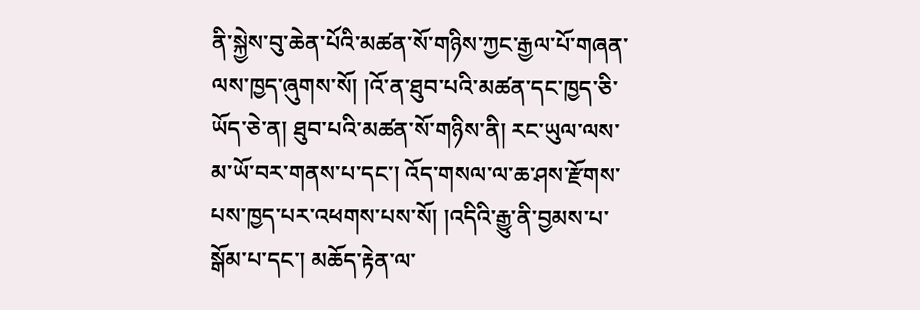ནི་སྐྱེས་བུ་ཆེན་པོའི་མཚན་སོ་གཉིས་ཀྱང་རྒྱལ་པོ་གཞན་ལས་ཁྱད་ཞུགས་སོ། །འོ་ན་ཐུབ་པའི་མཚན་དང་ཁྱད་ཅི་ཡོད་ཅེ་ན། ཐུབ་པའི་མཚན་སོ་གཉིས་ནི། རང་ཡུལ་ལས་མ་ཡོ་བར་གནས་པ་དང་། འོད་གསལ་ལ་ཆ་ཤས་རྫོགས་པས་ཁྱད་པར་འཕགས་པས་སོ། །འདིའི་རྒྱུ་ནི་བྱམས་པ་སྒོམ་པ་དང་། མཆོད་རྟེན་ལ་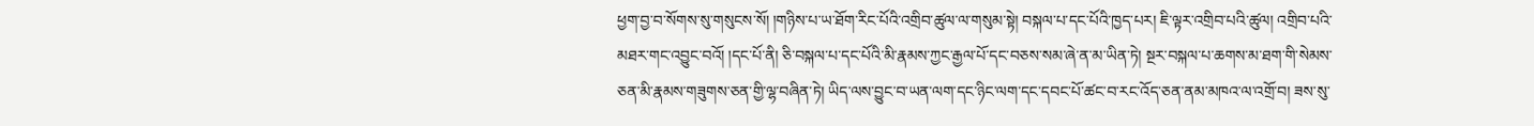ཕྱག་བྱ་བ་སོགས་སུ་གསུངས་སོ། །གཉིས་པ་ཡ་ཐོག་རིང་པོའི་འགྲིབ་ཚུལ་ལ་གསུམ་སྟེ། བསྐལ་པ་དང་པོའི་ཁྱད་པར། ཇི་ལྟར་འགྲིབ་པའི་ཚུལ། འགྲིབ་པའི་མཐར་གང་འབྱུང་བའོ། །དང་པོ་ནི། ཅི་བསྐལ་པ་དང་པོའི་མི་རྣམས་ཀྱང་རྒྱལ་པོ་དང་བཅས་སམ་ཞེ་ན་མ་ཡིན་ཏེ། སྔར་བསྐལ་པ་ཆགས་མ་ཐག་གི་སེམས་ཅན་མི་རྣམས་གཟུགས་ཅན་གྱི་ལྷ་བཞིན་ཏེ། ཡིད་ལས་བྱུང་བ་ཡན་ལག་དང་ཉིང་ལག་དང་དབང་པོ་ཚང་བ་རང་འོད་ཅན་ནམ་མཁའ་ལ་འགྲོ་བ། ཟས་སུ་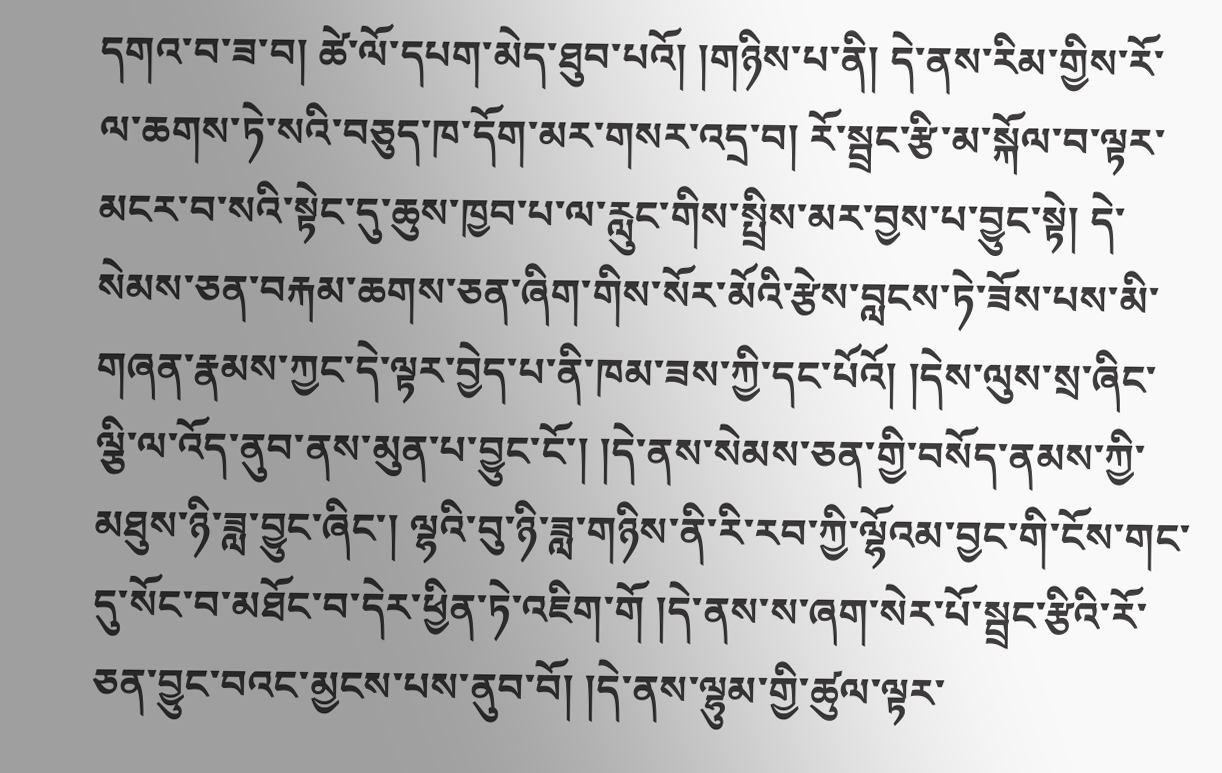དགའ་བ་ཟ་བ། ཚེ་ལོ་དཔག་མེད་ཐུབ་པའོ། །གཉིས་པ་ནི། དེ་ནས་རིམ་གྱིས་རོ་ལ་ཆགས་ཏེ་སའི་བཅུད་ཁ་དོག་མར་གསར་འདྲ་བ། རོ་སྦྲང་རྩི་མ་སྐོལ་བ་ལྟར་མངར་བ་སའི་སྟེང་དུ་ཆུས་ཁྱབ་པ་ལ་རླུང་གིས་སྤྲིས་མར་བྱས་པ་བྱུང་སྟེ། དེ་སེམས་ཅན་བརྐམ་ཆགས་ཅན་ཞིག་གིས་སོར་མོའི་རྩེས་བླངས་ཏེ་ཟོས་པས་མི་གཞན་རྣམས་ཀྱང་དེ་ལྟར་བྱེད་པ་ནི་ཁམ་ཟས་ཀྱི་དང་པོའོ། །དེས་ལུས་སྲ་ཞིང་ལྕི་ལ་འོད་ནུབ་ནས་མུན་པ་བྱུང་ངོ་། །དེ་ནས་སེམས་ཅན་གྱི་བསོད་ནམས་ཀྱི་མཐུས་ཉི་ཟླ་བྱུང་ཞིང་། ལྷའི་བུ་ཉི་ཟླ་གཉིས་ནི་རི་རབ་ཀྱི་ལྷོའམ་བྱང་གི་ངོས་གང་དུ་སོང་བ་མཐོང་བ་དེར་ཕྱིན་ཏེ་འཇིག་གོ །དེ་ནས་ས་ཞག་སེར་པོ་སྦྲང་རྩིའི་རོ་ཅན་བྱུང་བའང་མྱངས་པས་ནུབ་བོ། །དེ་ནས་ལྷུམ་གྱི་ཚུལ་ལྟར་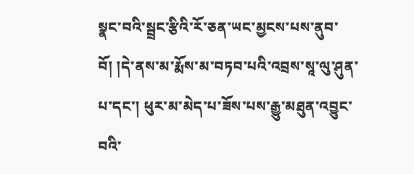སྣང་བའི་སྦྲང་རྩིའི་རོ་ཅན་ཡང་མྱངས་པས་ནུབ་བོ། །དེ་ནས་མ་རྨོས་མ་བཏབ་པའི་འབྲས་སཱ་ལུ་ཤུན་པ་དང་། ཕུར་མ་མེད་པ་ཟོས་པས་རྒྱུ་མཐུན་འབྱུང་བའི་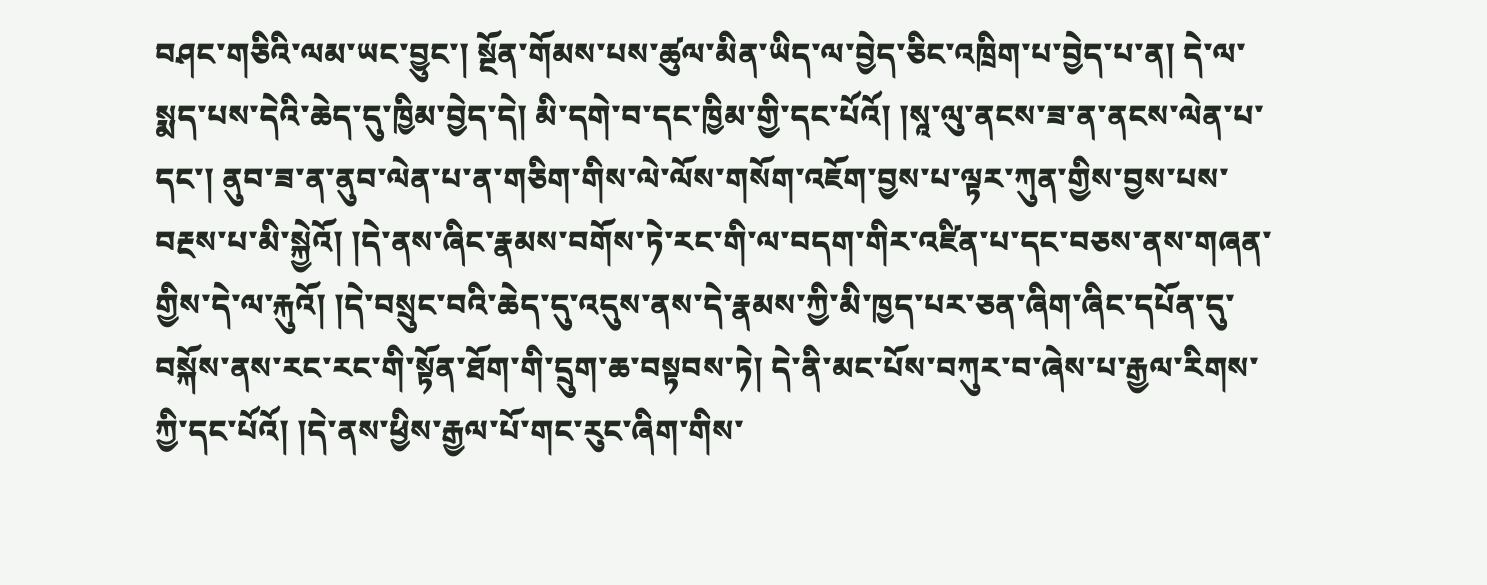བཤང་གཅིའི་ལམ་ཡང་བྱུང་། སྔོན་གོམས་པས་ཚུལ་མིན་ཡིད་ལ་བྱེད་ཅིང་འཁྲིག་པ་བྱེད་པ་ན། དེ་ལ་སྨད་པས་དེའི་ཆེད་དུ་ཁྱིམ་བྱེད་དེ། མི་དགེ་བ་དང་ཁྱིམ་གྱི་དང་པོའོ། །སཱ་ལུ་ནངས་ཟ་ན་ནངས་ལེན་པ་དང་། ནུབ་ཟ་ན་ནུབ་ལེན་པ་ན་གཅིག་གིས་ལེ་ལོས་གསོག་འཇོག་བྱས་པ་ལྟར་ཀུན་གྱིས་བྱས་པས་བརྔས་པ་མི་སྐྱེའོ། །དེ་ནས་ཞིང་རྣམས་བགོས་ཏེ་རང་གི་ལ་བདག་གིར་འཛིན་པ་དང་བཅས་ནས་གཞན་གྱིས་དེ་ལ་རྐུའོ། །དེ་བསྲུང་བའི་ཆེད་དུ་འདུས་ནས་དེ་རྣམས་ཀྱི་མི་ཁྱད་པར་ཅན་ཞིག་ཞིང་དཔོན་དུ་བསྐོས་ནས་རང་རང་གི་སྟོན་ཐོག་གི་དྲུག་ཆ་བསྟབས་ཏེ། དེ་ནི་མང་པོས་བཀུར་བ་ཞེས་པ་རྒྱལ་རིགས་ཀྱི་དང་པོའོ། །དེ་ནས་ཕྱིས་རྒྱལ་པོ་གང་རུང་ཞིག་གིས་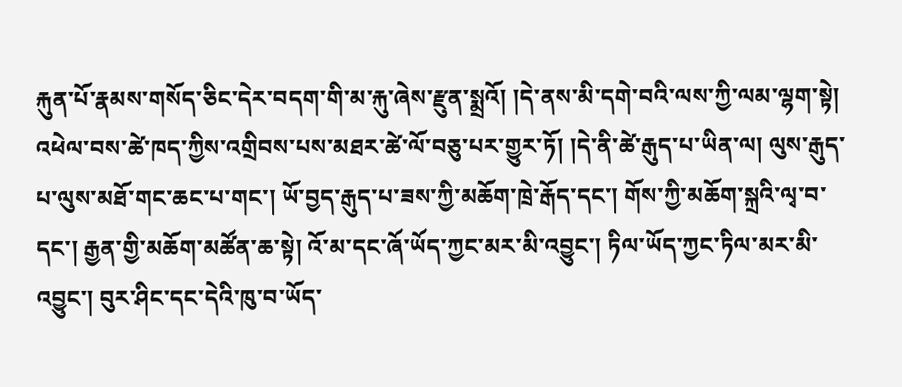རྐུན་པོ་རྣམས་གསོད་ཅིང་དེར་བདག་གི་མ་རྐུ་ཞེས་རྫུན་སྨྲའོ། །དེ་ནས་མི་དགེ་བའི་ལས་ཀྱི་ལམ་ལྷག་སྟེ། འཕེལ་བས་ཚེ་ཁད་ཀྱིས་འགྲིབས་པས་མཐར་ཚེ་ལོ་བཅུ་པར་གྱུར་ཏོ། །དེ་ནི་ཚེ་རྒུད་པ་ཡིན་ལ། ལུས་རྒུད་པ་ལུས་མཐོ་གང་ཆང་པ་གང་། ཡོ་བྱད་རྒུད་པ་ཟས་ཀྱི་མཆོག་ཁྲེ་རྒོད་དང་། གོས་ཀྱི་མཆོག་སྐྲའི་ལྭ་བ་དང་། རྒྱན་གྱི་མཆོག་མཚོན་ཆ་སྟེ། འོ་མ་དང་ཞོ་ཡོད་ཀྱང་མར་མི་འབྱུང་། ཏིལ་ཡོད་ཀྱང་ཏིལ་མར་མི་འབྱུང་། བུར་ཤིང་དང་དེའི་ཁུ་བ་ཡོད་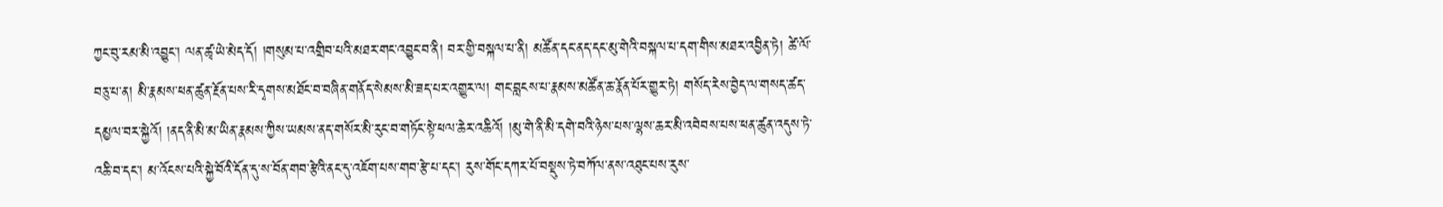ཀྱང་བུ་རམ་མི་འབྱུང་། ལན་ཚྭ་ཡེ་མེད་དོ། །གསུམ་པ་འགྲིབ་པའི་མཐར་གང་འབྱུང་བ་ནི། བར་གྱི་བསྐལ་པ་ནི། མཚོན་དང་ནད་དང་མུ་གེའི་བསྐལ་པ་དག་གིས་མཐར་འབྱིན་ཏེ། ཚེ་ལོ་བཅུ་པ་ན། མི་རྣམས་ཕན་ཚུན་རྔོན་པས་རི་དྭགས་མཐོང་བ་བཞིན་གནོད་སེམས་མི་ཟད་པར་འགྱུར་ལ། གང་བླངས་པ་རྣམས་མཚོན་ཆ་རྣོན་པོར་གྱུར་ཏེ། གསོད་རེས་བྱེད་ལ་གསད་ཚད་དམྱལ་བར་སྐྱེའོ། །ནད་ནི་མི་མ་ཡིན་རྣམས་ཀྱིས་ཡམས་ནད་གསོར་མི་རུང་བ་གཏོང་སྟེ་ཕལ་ཆེར་འཆིའོ། །མུ་གེ་ནི་མི་དགེ་བའི་ཉེས་པས་ལྷས་ཆར་མི་འབེབས་པས་ཕན་ཚུན་འདུས་ཏེ་འཆི་བ་དང་། མ་འོངས་པའི་སྐྱེ་བོའི་དོན་དུ་ས་བོན་གབ་རྩེའི་ནང་དུ་འཇོག་པས་གབ་རྩེ་པ་དང་། རུས་གོང་དཀར་པོ་བསྡུས་ཏེ་བཀོལ་ནས་འཐུང་པས་རུས་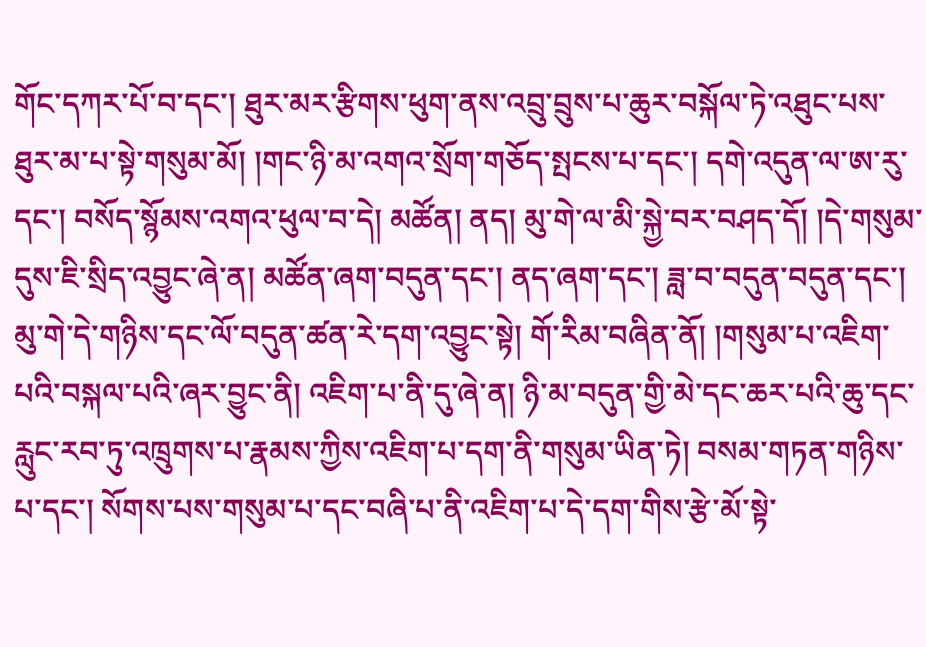གོང་དཀར་པོ་བ་དང་། ཐུར་མར་རྩིགས་ཕུག་ནས་འབྲུ་བྲུས་པ་ཆུར་བསྐོལ་ཏེ་འཐུང་པས་ཐུར་མ་པ་སྟེ་གསུམ་མོ། །གང་ཉི་མ་འགའ་སྲོག་གཅོད་སྤངས་པ་དང་། དགེ་འདུན་ལ་ཨ་རུ་དང་། བསོད་སྙོམས་འགའ་ཕུལ་བ་དེ། མཚོན། ནད། མུ་གེ་ལ་མི་སྐྱེ་བར་བཤད་དོ། །དེ་གསུམ་དུས་ཇི་སྲིད་འབྱུང་ཞེ་ན། མཚོན་ཞག་བདུན་དང་། ནད་ཞག་དང་། ཟླ་བ་བདུན་བདུན་དང་། མུ་གེ་དེ་གཉིས་དང་ལོ་བདུན་ཚན་རེ་དག་འབྱུང་སྟེ། གོ་རིམ་བཞིན་ནོ། །གསུམ་པ་འཇིག་པའི་བསྐལ་པའི་ཞར་བྱུང་ནི། འཇིག་པ་ནི་དུ་ཞེ་ན། ཉི་མ་བདུན་གྱི་མེ་དང་ཆར་པའི་ཆུ་དང་རླུང་རབ་ཏུ་འཁྲུགས་པ་རྣམས་ཀྱིས་འཇིག་པ་དག་ནི་གསུམ་ཡིན་ཏེ། བསམ་གཏན་གཉིས་པ་དང་། སོགས་པས་གསུམ་པ་དང་བཞི་པ་ནི་འཇིག་པ་དེ་དག་གིས་རྩེ་མོ་སྟེ་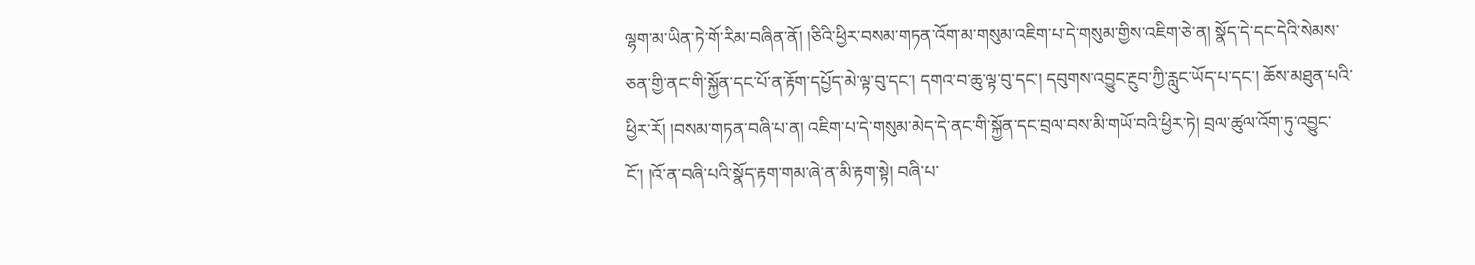ལྷག་མ་ཡིན་ཏེ་གོ་རིམ་བཞིན་ནོ། །ཅིའི་ཕྱིར་བསམ་གཏན་འོག་མ་གསུམ་འཇིག་པ་དེ་གསུམ་གྱིས་འཇིག་ཅེ་ན། སྣོད་དེ་དང་དེའི་སེམས་ཅན་གྱི་ནང་གི་སྐྱོན་དང་པོ་ན་རྟོག་དཔྱོད་མེ་ལྟ་བུ་དང་། དགའ་བ་ཆུ་ལྟ་བུ་དང་། དབུགས་འབྱུང་རྔུབ་ཀྱི་རླུང་ཡོད་པ་དང་། ཆོས་མཐུན་པའི་ཕྱིར་རོ། །བསམ་གཏན་བཞི་པ་ན། འཇིག་པ་དེ་གསུམ་མེད་དེ་ནང་གི་སྐྱོན་དང་བྲལ་བས་མི་གཡོ་བའི་ཕྱིར་ཏེ། བྲལ་ཚུལ་འོག་ཏུ་འབྱུང་ངོ་། །འོ་ན་བཞི་པའི་སྣོད་རྟག་གམ་ཞེ་ན་མི་རྟག་སྟེ། བཞི་པ་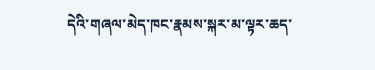དེའི་གཞལ་མེད་ཁང་རྣམས་སྐར་མ་ལྟར་ཆད་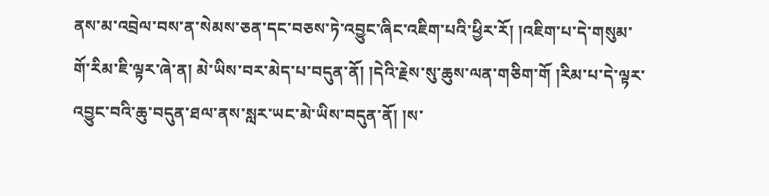ནས་མ་འབྲེལ་བས་ན་སེམས་ཅན་དང་བཅས་ཏེ་འབྱུང་ཞིང་འཇིག་པའི་ཕྱིར་རོ། །འཇིག་པ་དེ་གསུམ་གོ་རིམ་ཇི་ལྟར་ཞེ་ན། མེ་ཡིས་བར་མེད་པ་བདུན་ནོ། །དེའི་རྗེས་སུ་ཆུས་ལན་གཅིག་གོ །རིམ་པ་དེ་ལྟར་འབྱུང་བའི་ཆུ་བདུན་ཐལ་ནས་སླར་ཡང་མེ་ཡིས་བདུན་ནོ། །ས་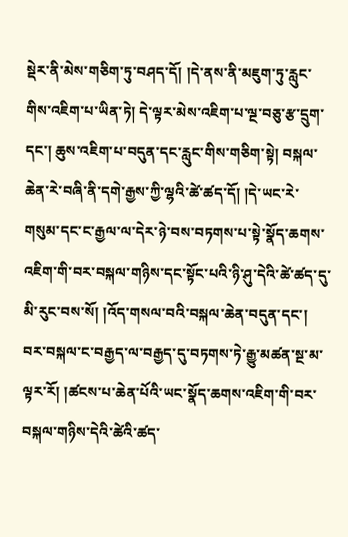སྡེར་ནི་མེས་གཅིག་ཏུ་བཤད་དོ། །དེ་ནས་ནི་མཇུག་ཏུ་རླུང་གིས་འཇིག་པ་ཡིན་ཏེ། དེ་ལྟར་མེས་འཇིག་པ་ལྔ་བཅུ་རྩ་དྲུག་དང་། ཆུས་འཇིག་པ་བདུན་དང་རླུང་གིས་གཅིག་སྟེ། བསྐལ་ཆེན་རེ་བཞི་ནི་དགེ་རྒྱས་ཀྱི་ལྷའི་ཚེ་ཚད་དོ། །དེ་ཡང་རེ་གསུམ་དང་ང་རྒྱལ་ལ་དེར་ཉེ་བས་བཏགས་པ་སྟེ་སྣོད་ཆགས་འཇིག་གི་བར་བསྐལ་གཉིས་དང་སྟོང་པའི་ཉི་ཤུ་དེའི་ཚེ་ཚད་དུ་མི་རུང་བས་སོ། །འོད་གསལ་བའི་བསྐལ་ཆེན་བདུན་དང་། བར་བསྐལ་ང་བརྒྱད་ལ་བརྒྱད་དུ་བཏགས་ཏེ་རྒྱུ་མཚན་སྔ་མ་ལྟར་རོ། །ཚངས་པ་ཆེན་པོའི་ཡང་སྣོད་ཆགས་འཇིག་གི་བར་བསྐལ་གཉིས་དེའི་ཚེའི་ཚད་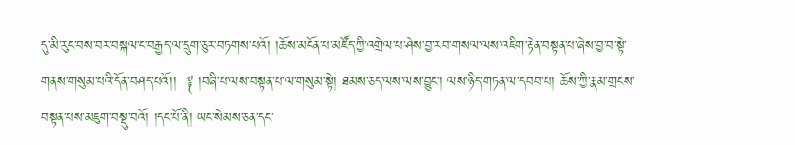དུ་མི་རུང་བས་བར་བསྐལ་ང་བརྒྱད་ལ་དྲུག་ཅུར་བཏགས་པའོ། །ཆོས་མངོན་པ་མཛོད་ཀྱི་འགྲེལ་པ་ཤེས་བྱ་རབ་གསལ་ལས་འཇིག་རྟེན་བསྟན་པ་ཞེས་བྱ་བ་སྟེ་གནས་གསུམ་པའི་དོན་བཤད་པའོ།།  ༈ །བཞི་པ་ལས་བསྟན་པ་ལ་གསུམ་སྟེ། ཐམས་ཅད་ལས་ལས་བྱུང་། ལས་ཉིད་གཏན་ལ་དབབ་པ། ཆོས་ཀྱི་རྣམ་གྲངས་བསྟན་པས་མཇུག་བསྡུ་བའོ། །དང་པོ་ནི། ཡང་སེམས་ཅན་དང་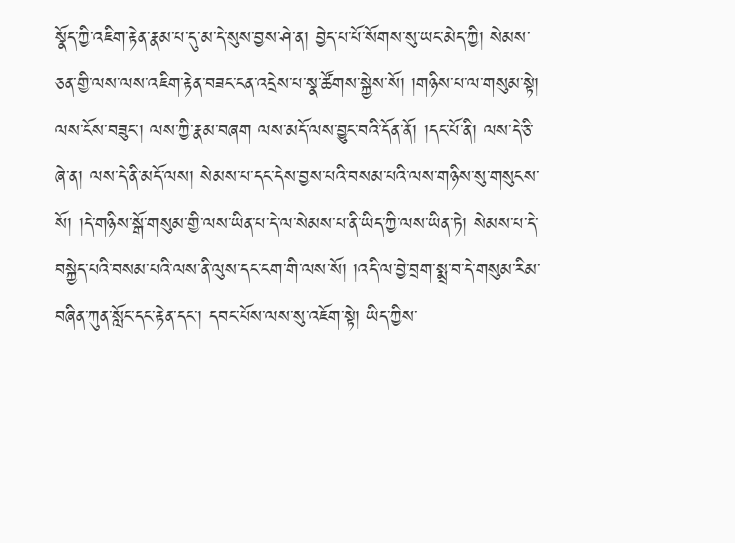སྣོད་ཀྱི་འཇིག་རྟེན་རྣམ་པ་དུ་མ་དེ་སུས་བྱས་ཤེ་ན། བྱེད་པ་པོ་སོགས་སུ་ཡང་མེད་ཀྱི། སེམས་ཅན་གྱི་ལས་ལས་འཇིག་རྟེན་བཟང་ངན་འདྲེས་པ་སྣ་ཚོགས་སྐྱེས་སོ། །གཉིས་པ་ལ་གསུམ་སྟེ། ལས་ངོས་བཟུང་། ལས་ཀྱི་རྣམ་བཞག ལས་མདོ་ལས་བྱུང་བའི་དོན་ནོ། །དང་པོ་ནི། ལས་དེ་ཅི་ཞེ་ན། ལས་དེ་ནི་མདོ་ལས། སེམས་པ་དང་དེས་བྱས་པའི་བསམ་པའི་ལས་གཉིས་སུ་གསུངས་སོ། །དེ་གཉིས་སྒོ་གསུམ་གྱི་ལས་ཡིན་པ་དེ་ལ་སེམས་པ་ནི་ཡིད་ཀྱི་ལས་ཡིན་ཏེ། སེམས་པ་དེ་བསྐྱེད་པའི་བསམ་པའི་ལས་ནི་ལུས་དང་ངག་གི་ལས་སོ། །འདི་ལ་བྱེ་བྲག་སྨྲ་བ་དེ་གསུམ་རིམ་བཞིན་ཀུན་སློང་དང་རྟེན་དང་། དབང་པོས་ལས་སུ་འཇོག་སྟེ། ཡིད་ཀྱིས་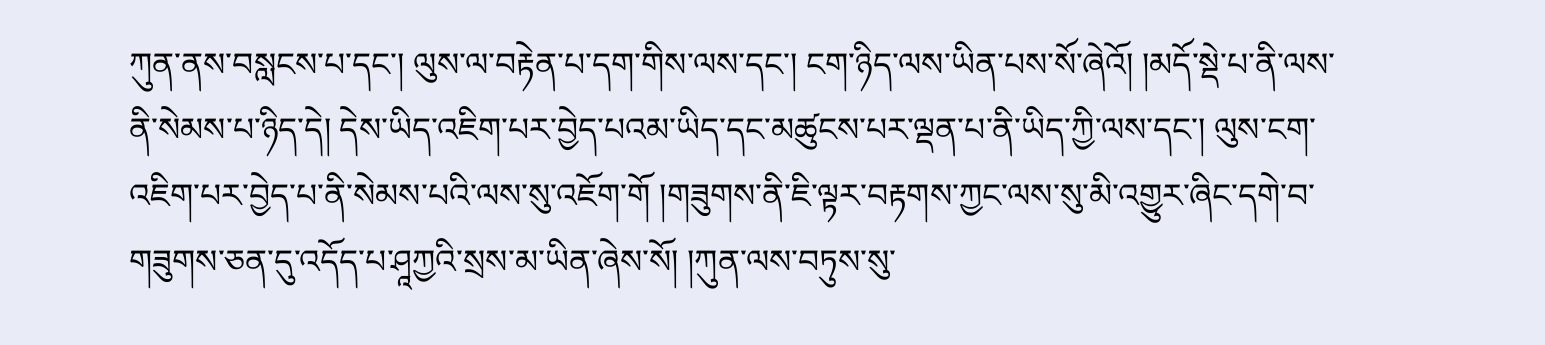ཀུན་ནས་བསླངས་པ་དང་། ལུས་ལ་བརྟེན་པ་དག་གིས་ལས་དང་། ངག་ཉིད་ལས་ཡིན་པས་སོ་ཞེའོ། །མདོ་སྡེ་པ་ནི་ལས་ནི་སེམས་པ་ཉིད་དེ། དེས་ཡིད་འཇིག་པར་བྱེད་པའམ་ཡིད་དང་མཚུངས་པར་ལྡན་པ་ནི་ཡིད་ཀྱི་ལས་དང་། ལུས་ངག་འཇིག་པར་བྱེད་པ་ནི་སེམས་པའི་ལས་སུ་འཇོག་གོ །གཟུགས་ནི་ཇི་ལྟར་བརྟགས་ཀྱང་ལས་སུ་མི་འགྱུར་ཞིང་དགེ་བ་གཟུགས་ཅན་དུ་འདོད་པ་ཤཱཀྱའི་སྲས་མ་ཡིན་ཞེས་སོ། །ཀུན་ལས་བཏུས་སུ་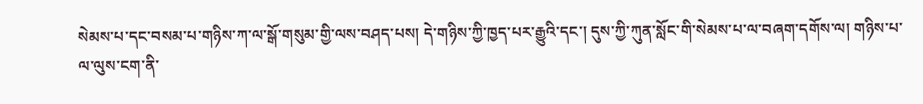སེམས་པ་དང་བསམ་པ་གཉིས་ཀ་ལ་སྒོ་གསུམ་གྱི་ལས་བཤད་པས། དེ་གཉིས་ཀྱི་ཁྱད་པར་རྒྱུའི་དང་། དུས་ཀྱི་ཀུན་སློང་གི་སེམས་པ་ལ་བཞག་དགོས་ལ། གཉིས་པ་ལ་ལུས་ངག་ནི་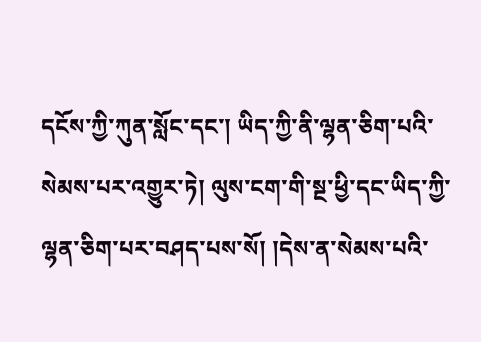དངོས་ཀྱི་ཀུན་སློང་དང་། ཡིད་ཀྱི་ནི་ལྷན་ཅིག་པའི་སེམས་པར་འགྱུར་ཏེ། ལུས་ངག་གི་སྔ་ཕྱི་དང་ཡིད་ཀྱི་ལྷན་ཅིག་པར་བཤད་པས་སོ། །དེས་ན་སེམས་པའི་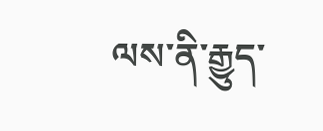ལས་ནི་རྒྱུད་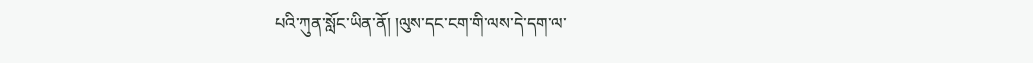པའི་ཀུན་སློང་ཡིན་ནོ། །ལུས་དང་ངག་གི་ལས་དེ་དག་ལ་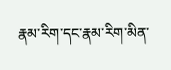རྣམ་རིག་དང་རྣམ་རིག་མིན་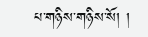པ་གཉིས་གཉིས་སོ། །